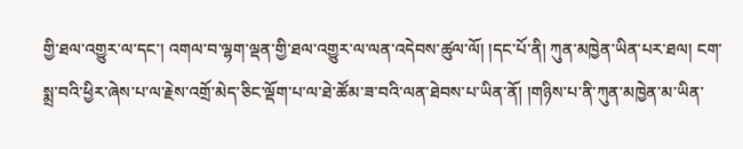གྱི་ཐལ་འགྱུར་ལ་དང་། འགལ་བ་ལྷག་ལྡན་གྱི་ཐལ་འགྱུར་ལ་ལན་འདེབས་ཚུལ་ལོ། །དང་པོ་ནི། ཀུན་མཁྱེན་ཡིན་པར་ཐལ། ངག་སྨྲ་བའི་ཕྱིར་ཞེས་པ་ལ་རྗེས་འགྲོ་མེད་ཅིང་ལྡོག་པ་ལ་ཐེ་ཚོམ་ཟ་བའི་ལན་ཐེབས་པ་ཡིན་ནོ། །གཉིས་པ་ནི་ཀུན་མཁྱེན་མ་ཡིན་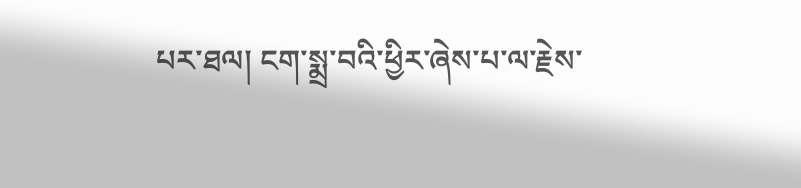པར་ཐལ། ངག་སྨྲ་བའི་ཕྱིར་ཞེས་པ་ལ་རྗེས་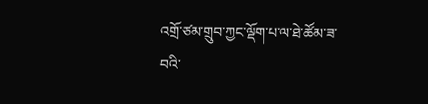འགྲོ་ཙམ་གྲུབ་ཀྱང་ལྡོག་པ་ལ་ཐེ་ཚོམ་ཟ་བའི་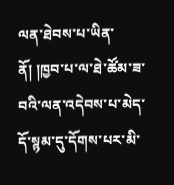ལན་ཐེབས་པ་ཡིན་ནོ། །ཁྱབ་པ་ལ་ཐེ་ཚོམ་ཟ་བའི་ལན་འདེབས་པ་མེད་དོ་སྙམ་དུ་དོགས་པར་མི་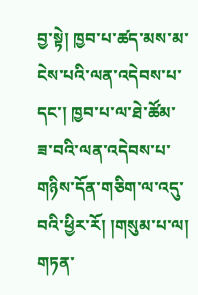བྱ་སྟེ། ཁྱབ་པ་ཚད་མས་མ་ངེས་པའི་ལན་འདེབས་པ་དང་། ཁྱབ་པ་ལ་ཐེ་ཚོམ་ཟ་བའི་ལན་འདེབས་པ་གཉིས་དོན་གཅིག་ལ་འདུ་བའི་ཕྱིར་རོ། །གསུམ་པ་ལ། གཏན་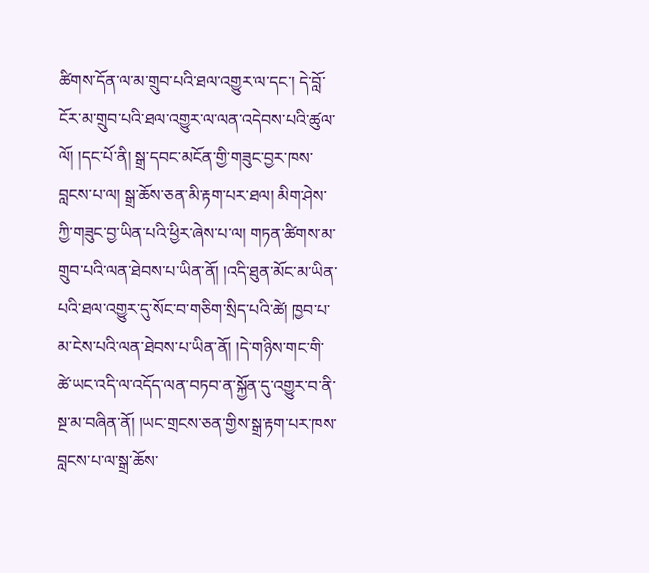ཚིགས་དོན་ལ་མ་གྲུབ་པའི་ཐལ་འགྱུར་ལ་དང་། དེ་བློ་ངོར་མ་གྲུབ་པའི་ཐལ་འགྱུར་ལ་ལན་འདེབས་པའི་ཚུལ་ལོ། །དང་པོ་ནི། སྒྲ་དབང་མངོན་གྱི་གཟུང་བྱར་ཁས་བླངས་པ་ལ། སྒྲ་ཆོས་ཅན་མི་རྟག་པར་ཐལ། མིག་ཤེས་ཀྱི་གཟུང་བྱ་ཡིན་པའི་ཕྱིར་ཞེས་པ་ལ། གཏན་ཚིགས་མ་གྲུབ་པའི་ལན་ཐེབས་པ་ཡིན་ནོ། །འདི་ཐུན་མོང་མ་ཡིན་པའི་ཐལ་འགྱུར་དུ་སོང་བ་གཅིག་སྲིད་པའི་ཚེ། ཁྱབ་པ་མ་ངེས་པའི་ལན་ཐེབས་པ་ཡིན་ནོ། །དེ་གཉིས་གང་གི་ཚེ་ཡང་འདི་ལ་འདོད་ལན་བཏབ་ན་སྐྱོན་དུ་འགྱུར་བ་ནི་སྔ་མ་བཞིན་ནོ། །ཡང་གྲངས་ཅན་གྱིས་སྒྲ་རྟག་པར་ཁས་བླངས་པ་ལ་སྒྲ་ཆོས་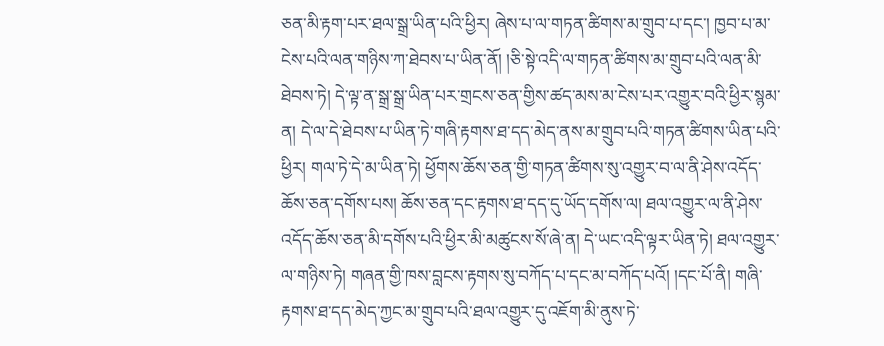ཅན་མི་རྟག་པར་ཐལ་སྒྲ་ཡིན་པའི་ཕྱིར། ཞེས་པ་ལ་གཏན་ཚིགས་མ་གྲུབ་པ་དང་། ཁྱབ་པ་མ་ངེས་པའི་ལན་གཉིས་ཀ་ཐེབས་པ་ཡིན་ནོ། །ཅི་སྟེ་འདི་ལ་གཏན་ཚིགས་མ་གྲུབ་པའི་ལན་མི་ཐེབས་ཏེ། དེ་ལྟ་ན་སྒྲ་སྒྲ་ཡིན་པར་གྲངས་ཅན་གྱིས་ཚད་མས་མ་ངེས་པར་འགྱུར་བའི་ཕྱིར་སྙམ་ན། དེ་ལ་དེ་ཐེབས་པ་ཡིན་ཏེ་གཞི་རྟགས་ཐ་དད་མེད་ནས་མ་གྲུབ་པའི་གཏན་ཚིགས་ཡིན་པའི་ཕྱིར། གལ་ཏེ་དེ་མ་ཡིན་ཏེ། ཕྱོགས་ཆོས་ཅན་གྱི་གཏན་ཚིགས་སུ་འགྱུར་བ་ལ་ནི་ཤེས་འདོད་ཆོས་ཅན་དགོས་པས། ཆོས་ཅན་དང་རྟགས་ཐ་དད་དུ་ཡོད་དགོས་ལ། ཐལ་འགྱུར་ལ་ནི་ཤེས་འདོད་ཆོས་ཅན་མི་དགོས་པའི་ཕྱིར་མི་མཚུངས་སོ་ཞེ་ན། དེ་ཡང་འདི་ལྟར་ཡིན་ཏེ། ཐལ་འགྱུར་ལ་གཉིས་ཏེ། གཞན་གྱི་ཁས་བླངས་རྟགས་སུ་བཀོད་པ་དང་མ་བཀོད་པའོ། །དང་པོ་ནི། གཞི་རྟགས་ཐ་དད་མེད་ཀྱང་མ་གྲུབ་པའི་ཐལ་འགྱུར་དུ་འཇོག་མི་ནུས་ཏེ་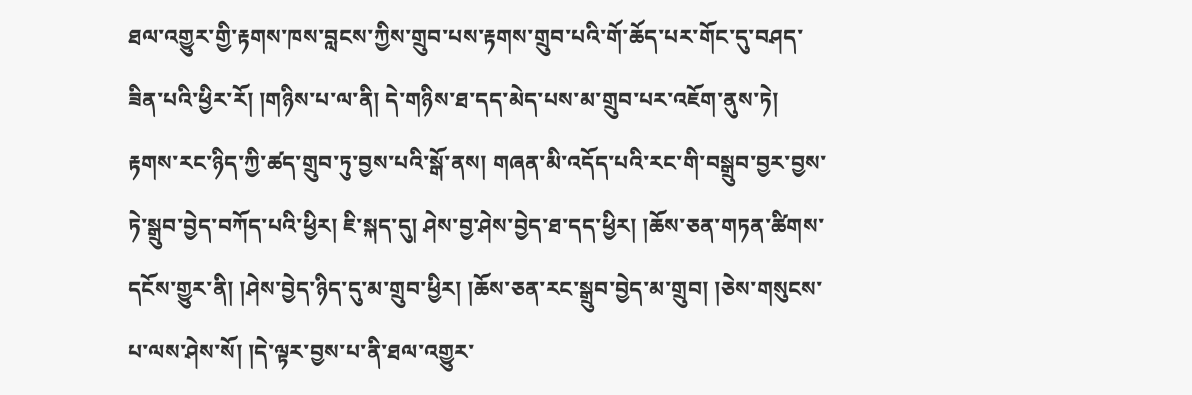ཐལ་འགྱུར་གྱི་རྟགས་ཁས་བླངས་ཀྱིས་གྲུབ་པས་རྟགས་གྲུབ་པའི་གོ་ཆོད་པར་གོང་དུ་བཤད་ཟིན་པའི་ཕྱིར་རོ། །གཉིས་པ་ལ་ནི། དེ་གཉིས་ཐ་དད་མེད་པས་མ་གྲུབ་པར་འཇོག་ནུས་ཏེ། རྟགས་རང་ཉིད་ཀྱི་ཚད་གྲུབ་ཏུ་བྱས་པའི་སྒོ་ནས། གཞན་མི་འདོད་པའི་རང་གི་བསྒྲུབ་བྱར་བྱས་ཏེ་སྒྲུབ་བྱེད་བཀོད་པའི་ཕྱིར། ཇི་སྐད་དུ། ཤེས་བྱ་ཤེས་བྱེད་ཐ་དད་ཕྱིར། །ཆོས་ཅན་གཏན་ཚིགས་དངོས་གྱུར་ནི། །ཤེས་བྱེད་ཉིད་དུ་མ་གྲུབ་ཕྱིར། །ཆོས་ཅན་རང་སྒྲུབ་བྱེད་མ་གྲུབ། །ཅེས་གསུངས་པ་ལས་ཤེས་སོ། །དེ་ལྟར་བྱས་པ་ནི་ཐལ་འགྱུར་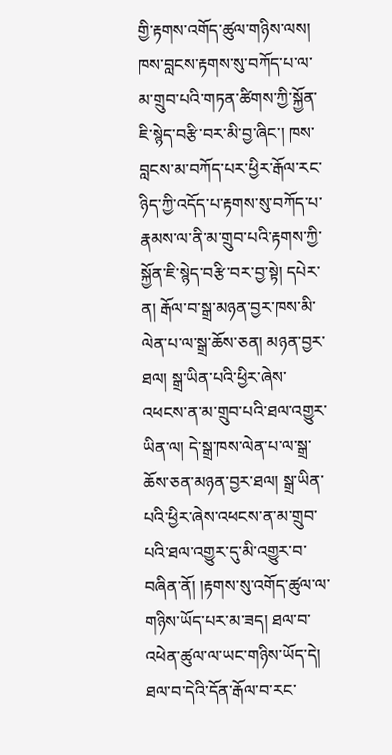གྱི་རྟགས་འགོད་ཚུལ་གཉིས་ལས། ཁས་བླངས་རྟགས་སུ་བཀོད་པ་ལ་མ་གྲུབ་པའི་གཏན་ཚིགས་ཀྱི་སྐྱོན་ཇི་སྙེད་བརྩི་བར་མི་བྱ་ཞིང་། ཁས་བླངས་མ་བཀོད་པར་ཕྱིར་རྒོལ་རང་ཉིད་ཀྱི་འདོད་པ་རྟགས་སུ་བཀོད་པ་རྣམས་ལ་ནི་མ་གྲུབ་པའི་རྟགས་ཀྱི་སྐྱོན་ཇི་སྙེད་བརྩི་བར་བྱ་སྟེ། དཔེར་ན། རྒོལ་བ་སྒྲ་མཉན་བྱར་ཁས་མི་ལེན་པ་ལ་སྒྲ་ཆོས་ཅན། མཉན་བྱར་ཐལ། སྒྲ་ཡིན་པའི་ཕྱིར་ཞེས་འཕངས་ན་མ་གྲུབ་པའི་ཐལ་འགྱུར་ཡིན་ལ། དེ་སྒྲ་ཁས་ལེན་པ་ལ་སྒྲ་ཆོས་ཅན་མཉན་བྱར་ཐལ། སྒྲ་ཡིན་པའི་ཕྱིར་ཞེས་འཕངས་ན་མ་གྲུབ་པའི་ཐལ་འགྱུར་དུ་མི་འགྱུར་བ་བཞིན་ནོ། །རྟགས་སུ་འགོད་ཚུལ་ལ་གཉིས་ཡོད་པར་མ་ཟད། ཐལ་བ་འཕེན་ཚུལ་ལ་ཡང་གཉིས་ཡོད་དེ། ཐལ་བ་དེའི་དོན་རྒོལ་བ་རང་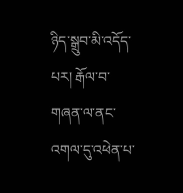ཉིད་སྒྲུབ་མི་འདོད་པར། རྒོལ་བ་གཞན་ལ་ནང་འགལ་དུ་འཕེན་པ་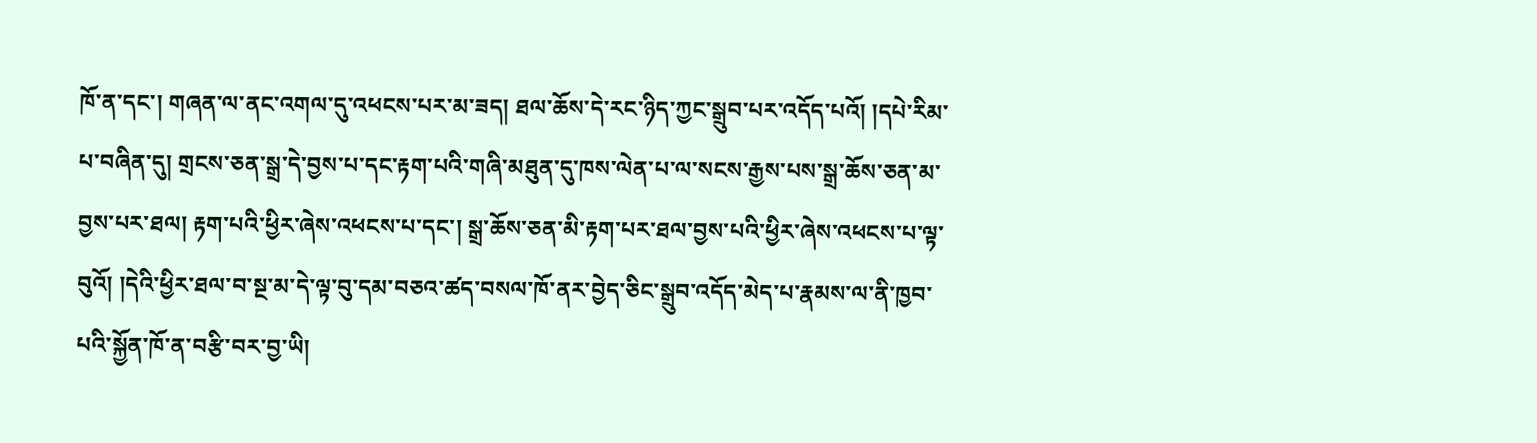ཁོ་ན་དང་། གཞན་ལ་ནང་འགལ་དུ་འཕངས་པར་མ་ཟད། ཐལ་ཆོས་དེ་རང་ཉིད་ཀྱང་སྒྲུབ་པར་འདོད་པའོ། །དཔེ་རིམ་པ་བཞིན་དུ། གྲངས་ཅན་སྒྲ་དེ་བྱས་པ་དང་རྟག་པའི་གཞི་མཐུན་དུ་ཁས་ལེན་པ་ལ་སངས་རྒྱས་པས་སྒྲ་ཆོས་ཅན་མ་བྱས་པར་ཐལ། རྟག་པའི་ཕྱིར་ཞེས་འཕངས་པ་དང་། སྒྲ་ཆོས་ཅན་མི་རྟག་པར་ཐལ་བྱས་པའི་ཕྱིར་ཞེས་འཕངས་པ་ལྟ་བུའོ། །དེའི་ཕྱིར་ཐལ་བ་སྔ་མ་དེ་ལྟ་བུ་དམ་བཅའ་ཚད་བསལ་ཁོ་ནར་བྱེད་ཅིང་སྒྲུབ་འདོད་མེད་པ་རྣམས་ལ་ནི་ཁྱབ་པའི་སྐྱོན་ཁོ་ན་བརྩི་བར་བྱ་ཡི།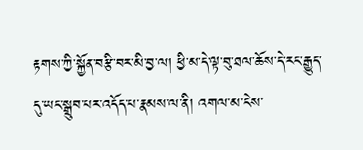རྟགས་ཀྱི་སྐྱོན་བརྩི་བར་མི་བྱ་ལ། ཕྱི་མ་དེ་ལྟ་བུ་ཐལ་ཆོས་དེ་རང་རྒྱུད་དུ་ཡང་སྒྲུབ་པར་འདོད་པ་རྣམས་ལ་ནི། འགལ་མ་ངེས་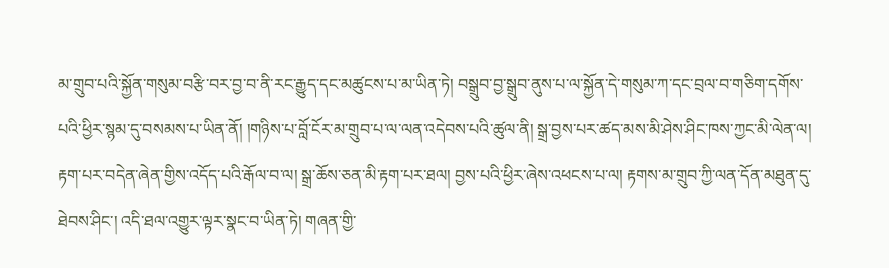མ་གྲུབ་པའི་སྐྱོན་གསུམ་བརྩི་བར་བྱ་བ་ནི་རང་རྒྱུད་དང་མཚུངས་པ་མ་ཡིན་ཏེ། བསྒྲུབ་བྱ་སྒྲུབ་ནུས་པ་ལ་སྐྱོན་དེ་གསུམ་ཀ་དང་བྲལ་བ་གཅིག་དགོས་པའི་ཕྱིར་སྙམ་དུ་བསམས་པ་ཡིན་ནོ། །གཉིས་པ་བློ་ངོར་མ་གྲུབ་པ་ལ་ལན་འདེབས་པའི་ཚུལ་ནི། སྒྲ་བྱས་པར་ཚད་མས་མི་ཤེས་ཤིང་ཁས་ཀྱང་མི་ལེན་ལ། རྟག་པར་བདེན་ཞེན་གྱིས་འདོད་པའི་རྒོལ་བ་ལ། སྒྲ་ཆོས་ཅན་མི་རྟག་པར་ཐལ། བྱས་པའི་ཕྱིར་ཞེས་འཕངས་པ་ལ། རྟགས་མ་གྲུབ་ཀྱི་ལན་དོན་མཐུན་དུ་ཐེབས་ཤིང་། འདི་ཐལ་འགྱུར་ལྟར་སྣང་བ་ཡིན་ཏེ། གཞན་གྱི་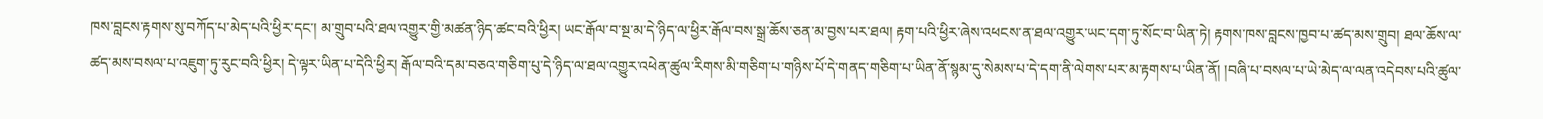ཁས་བླངས་རྟགས་སུ་བཀོད་པ་མེད་པའི་ཕྱིར་དང་། མ་གྲུབ་པའི་ཐལ་འགྱུར་གྱི་མཚན་ཉིད་ཚང་བའི་ཕྱིར། ཡང་རྒོལ་བ་སྔ་མ་དེ་ཉིད་ལ་ཕྱིར་རྒོལ་བས་སྒྲ་ཆོས་ཅན་མ་བྱས་པར་ཐལ། རྟག་པའི་ཕྱིར་ཞེས་འཕངས་ན་ཐལ་འགྱུར་ཡང་དག་ཏུ་སོང་བ་ཡིན་ཏེ། རྟགས་ཁས་བླངས་ཁྱབ་པ་ཚད་མས་གྲུབ། ཐལ་ཆོས་ལ་ཚད་མས་བསལ་པ་འཇུག་ཏུ་རུང་བའི་ཕྱིར། དེ་ལྟར་ཡིན་པ་དེའི་ཕྱིར། རྒོལ་བའི་དམ་བཅའ་གཅིག་པུ་དེ་ཉིད་ལ་ཐལ་འགྱུར་འཕེན་ཚུལ་རིགས་མི་གཅིག་པ་གཉིས་པོ་དེ་གནད་གཅིག་པ་ཡིན་ནོ་སྙམ་དུ་སེམས་པ་དེ་དག་ནི་ལེགས་པར་མ་རྟགས་པ་ཡིན་ནོ། །བཞི་པ་བསལ་པ་ཡེ་མེད་ལ་ལན་འདེབས་པའི་ཚུལ་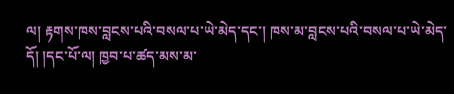ལ། རྟགས་ཁས་བླངས་པའི་བསལ་པ་ཡེ་མེད་དང་། ཁས་མ་བླངས་པའི་བསལ་པ་ཡེ་མེད་དོ། །དང་པོ་ལ། ཁྱབ་པ་ཚད་མས་མ་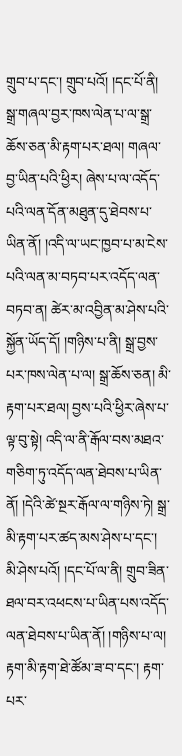གྲུབ་པ་དང་། གྲུབ་པའོ། །དང་པོ་ནི། སྒྲ་གཞལ་བྱར་ཁས་ལེན་པ་ལ་སྒྲ་ཆོས་ཅན་མི་རྟག་པར་ཐལ། གཞལ་བྱ་ཡིན་པའི་ཕྱིར། ཞེས་པ་ལ་འདོད་པའི་ལན་དོན་མཐུན་དུ་ཐེབས་པ་ཡིན་ནོ། །འདི་ལ་ཡང་ཁྱབ་པ་མ་ངེས་པའི་ལན་མ་བཏབ་པར་འདོད་ལན་བཏབ་ན། ཚེར་མ་འབྱིན་མ་ཤེས་པའི་སྐྱོན་ཡོད་དོ། །གཉིས་པ་ནི། སྒྲ་བྱས་པར་ཁས་ལེན་པ་ལ། སྒྲ་ཆོས་ཅན། མི་རྟག་པར་ཐལ། བྱས་པའི་ཕྱིར་ཞེས་པ་ལྟ་བུ་སྟེ། འདི་ལ་ནི་རྒོལ་བས་མཐའ་གཅིག་ཏུ་འདོད་ལན་ཐེབས་པ་ཡིན་ནོ། །དེའི་ཚེ་སྔར་རྒོལ་ལ་གཉིས་ཏེ། སྒྲ་མི་རྟག་པར་ཚད་མས་ཤེས་པ་དང་། མི་ཤེས་པའོ། །དང་པོ་ལ་ནི། གྲུབ་ཟིན་ཐལ་བར་འཕངས་པ་ཡིན་པས་འདོད་ལན་ཐེབས་པ་ཡིན་ནོ། །གཉིས་པ་ལ། རྟག་མི་རྟག་ཐེ་ཚོམ་ཟ་བ་དང་། རྟག་པར་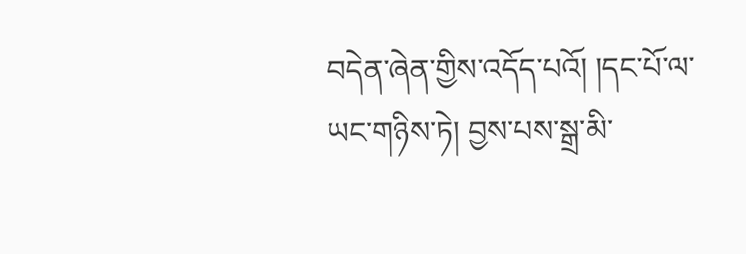བདེན་ཞེན་གྱིས་འདོད་པའོ། །དང་པོ་ལ་ཡང་གཉིས་ཏེ། བྱས་པས་སྒྲ་མི་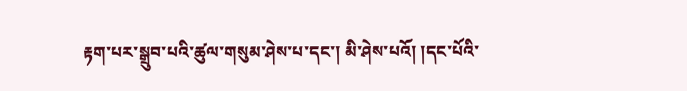རྟག་པར་སྒྲུབ་པའི་ཚུལ་གསུམ་ཤེས་པ་དང་། མི་ཤེས་པའོ། །དང་པོའི་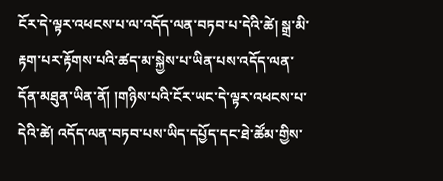ངོར་དེ་ལྟར་འཕངས་པ་ལ་འདོད་ལན་བཏབ་པ་དེའི་ཚེ། སྒྲ་མི་རྟག་པར་རྟོགས་པའི་ཚད་མ་སྐྱེས་པ་ཡིན་པས་འདོད་ལན་དོན་མཐུན་ཡིན་ནོ། །གཉིས་པའི་ངོར་ཡང་དེ་ལྟར་འཕངས་པ་དེའི་ཚེ། འདོད་ལན་བཏབ་པས་ཡིད་དཔྱོད་དང་ཐེ་ཚོམ་གྱིས་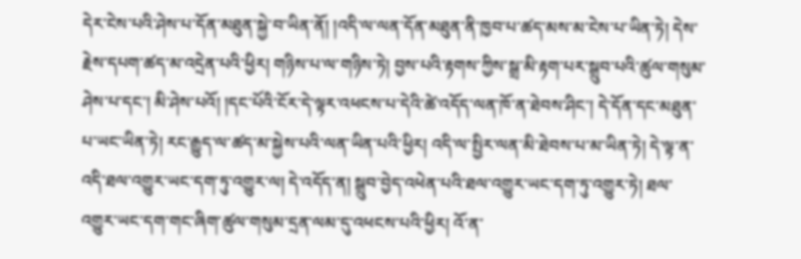དེར་ངེས་པའི་ཤེས་པ་དོན་མཐུན་སྐྱེ་བ་ཡིན་ནོ། །འདི་ལ་ལན་དོན་མཐུན་ནི་ཁྱབ་པ་ཚད་མས་མ་ངེས་པ་ཡིན་ཏེ། དེས་རྗེས་དཔག་ཚད་མ་འདྲེན་པའི་ཕྱིར། གཉིས་པ་ལ་གཉིས་ཏེ། བྱས་པའི་རྟགས་ཀྱིས་སྒྲ་མི་རྟག་པར་སྒྲུབ་པའི་ཚུལ་གསུམ་ཤེས་པ་དང་། མི་ཤེས་པའོ། །དང་པོའི་ངོར་དེ་ལྟར་འཕངས་པ་དེའི་ཚེ་འདོད་ལན་ཁོ་ན་ཐེབས་ཤིང་། དེ་དོན་དང་མཐུན་པ་ཡང་ཡིན་ཏེ། རང་རྒྱུད་ལ་ཚད་མ་སྐྱེས་པའི་ལན་ཡིན་པའི་ཕྱིར། འདི་ལ་སྤྱིར་ལན་མི་ཐེབས་པ་མ་ཡིན་ཏེ། དེ་ལྟ་ན་འདི་ཐལ་འགྱུར་ཡང་དག་ཏུ་འགྱུར་ལ། དེ་འདོད་ན། སྒྲུབ་བྱེད་འཕེན་པའི་ཐལ་འགྱུར་ཡང་དག་ཏུ་འགྱུར་ཏེ། ཐལ་འགྱུར་ཡང་དག་གང་ཞིག་ཚུལ་གསུམ་དྲན་ལམ་དུ་འཕངས་པའི་ཕྱིར། འོ་ན་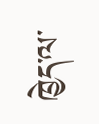ཁྱེད་ལ་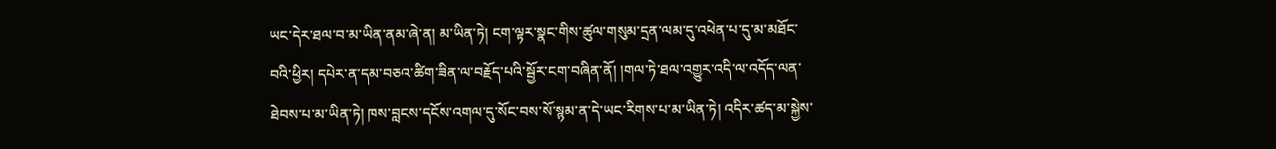ཡང་དེར་ཐལ་བ་མ་ཡིན་ནམ་ཞེ་ན། མ་ཡིན་ཏེ། ངག་ལྟར་སྣང་གིས་ཚུལ་གསུམ་དྲན་ལམ་དུ་འཕེན་པ་དུ་མ་མཐོང་བའི་ཕྱིར། དཔེར་ན་དམ་བཅའ་ཚིག་ཟིན་ལ་བརྗོད་པའི་སྦྱོར་ངག་བཞིན་ནོ། །གལ་ཏེ་ཐལ་འགྱུར་འདི་ལ་འདོད་ལན་ཐེབས་པ་མ་ཡིན་ཏེ། ཁས་བླངས་དངོས་འགལ་དུ་སོང་བས་སོ་སྙམ་ན་དེ་ཡང་རིགས་པ་མ་ཡིན་ཏེ། འདིར་ཚད་མ་སྐྱེས་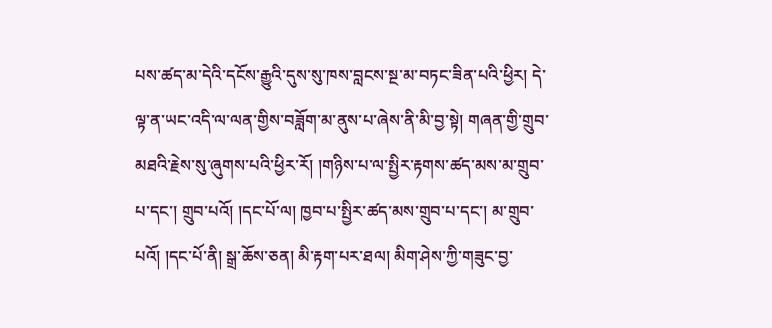པས་ཚད་མ་དེའི་དངོས་རྒྱུའི་དུས་སུ་ཁས་བླངས་སྔ་མ་བཏང་ཟིན་པའི་ཕྱིར། དེ་ལྟ་ན་ཡང་འདི་ལ་ལན་གྱིས་བཟློག་མ་ནུས་པ་ཞེས་ནི་མི་བྱ་སྟེ། གཞན་གྱི་གྲུབ་མཐའི་རྗེས་སུ་ཞུགས་པའི་ཕྱིར་རོ། །གཉིས་པ་ལ་སྤྱིར་རྟགས་ཚད་མས་མ་གྲུབ་པ་དང་། གྲུབ་པའོ། །དང་པོ་ལ། ཁྱབ་པ་སྤྱིར་ཚད་མས་གྲུབ་པ་དང་། མ་གྲུབ་པའོ། །དང་པོ་ནི། སྒྲ་ཆོས་ཅན། མི་རྟག་པར་ཐལ། མིག་ཤེས་ཀྱི་གཟུང་བྱ་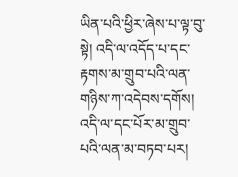ཡིན་པའི་ཕྱིར་ཞེས་པ་ལྟ་བུ་སྟེ། འདི་ལ་འདོད་པ་དང་རྟགས་མ་གྲུབ་པའི་ལན་གཉིས་ཀ་འདེབས་དགོས། འདི་ལ་དང་པོར་མ་གྲུབ་པའི་ལན་མ་བཏབ་པར།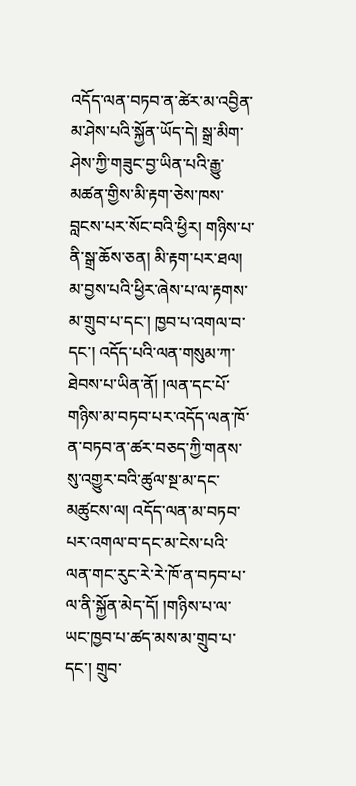འདོད་ལན་བཏབ་ན་ཚེར་མ་འབྱིན་མ་ཤེས་པའི་སྐྱོན་ཡོད་དེ། སྒྲ་མིག་ཤེས་ཀྱི་གཟུང་བྱ་ཡིན་པའི་རྒྱུ་མཚན་གྱིས་མི་རྟག་ཅེས་ཁས་བླངས་པར་སོང་བའི་ཕྱིར། གཉིས་པ་ནི་སྒྲ་ཆོས་ཅན། མི་རྟག་པར་ཐལ། མ་བྱས་པའི་ཕྱིར་ཞེས་པ་ལ་རྟགས་མ་གྲུབ་པ་དང་། ཁྱབ་པ་འགལ་བ་དང་། འདོད་པའི་ལན་གསུམ་ཀ་ཐེབས་པ་ཡིན་ནོ། །ལན་དང་པོ་གཉིས་མ་བཏབ་པར་འདོད་ལན་ཁོ་ན་བཏབ་ན་ཚར་བཅད་ཀྱི་གནས་སུ་འགྱུར་བའི་ཚུལ་སྔ་མ་དང་མཚུངས་ལ། འདོད་ལན་མ་བཏབ་པར་འགལ་བ་དང་མ་ངེས་པའི་ལན་གང་རུང་རེ་རེ་ཁོ་ན་བཏབ་པ་ལ་ནི་སྐྱོན་མེད་དོ། །གཉིས་པ་ལ་ཡང་ཁྱབ་པ་ཚད་མས་མ་གྲུབ་པ་དང་། གྲུབ་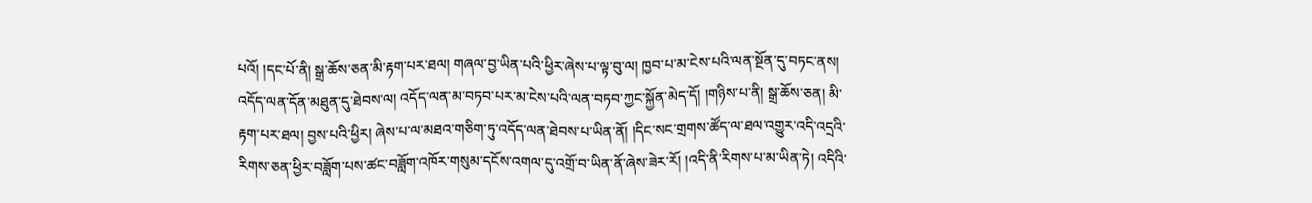པའོ། །དང་པོ་ནི། སྒྲ་ཆོས་ཅན་མི་རྟག་པར་ཐལ། གཞལ་བྱ་ཡིན་པའི་ཕྱིར་ཞེས་པ་ལྟ་བུ་ལ། ཁྱབ་པ་མ་ངེས་པའི་ལན་སྔོན་དུ་བཏང་ནས། འདོད་ལན་དོན་མཐུན་དུ་ཐེབས་ལ། འདོད་ལན་མ་བཏབ་པར་མ་ངེས་པའི་ལན་བཏབ་ཀྱང་སྐྱོན་མེད་དོ། །གཉིས་པ་ནི། སྒྲ་ཆོས་ཅན། མི་རྟག་པར་ཐལ། བྱས་པའི་ཕྱིར། ཞེས་པ་ལ་མཐའ་གཅིག་ཏུ་འདོད་ལན་ཐེབས་པ་ཡིན་ནོ། །དིང་སང་གྲགས་ཚོད་ལ་ཐལ་འགྱུར་འདི་འདྲའི་རིགས་ཅན་ཕྱིར་བཟློག་པས་ཚང་བཟློག་འཁོར་གསུམ་དངོས་འགལ་དུ་འགྲོ་བ་ཡིན་ནོ་ཞེས་ཟེར་རོ། །འདི་ནི་རིགས་པ་མ་ཡིན་ཏེ། འདིའི་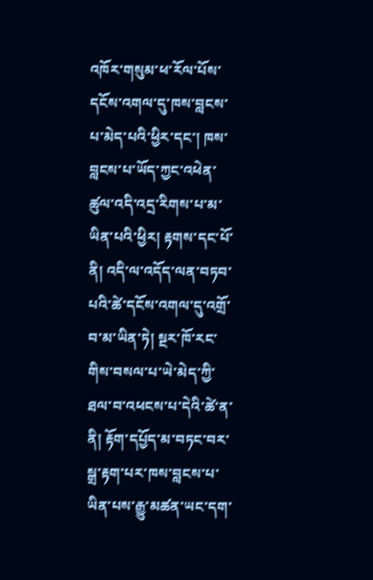འཁོར་གསུམ་ཕ་རོལ་པོས་དངོས་འགལ་དུ་ཁས་བླངས་པ་མེད་པའི་ཕྱིར་དང་། ཁས་བླངས་པ་ཡོད་ཀྱང་འཕེན་ཚུལ་འདི་འདྲ་རིགས་པ་མ་ཡིན་པའི་ཕྱིར། རྟགས་དང་པོ་ནི། འདི་ལ་འདོད་ལན་བཏབ་པའི་ཚེ་དངོས་འགལ་དུ་འགྲོ་བ་མ་ཡིན་ཏེ། སྔར་ཁོ་རང་གིས་བསལ་པ་ཡེ་མེད་ཀྱི་ཐལ་བ་འཕངས་པ་དེའི་ཚེ་ན་ནི། རྟོག་དཔྱོད་མ་བཏང་བར་སྒྲ་རྟག་པར་ཁས་བླངས་པ་ཡིན་པས་རྒྱུ་མཚན་ཡང་དག་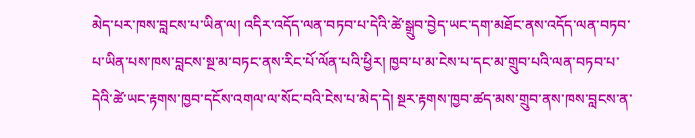མེད་པར་ཁས་བླངས་པ་ཡིན་ལ། འདིར་འདོད་ལན་བཏབ་པ་དེའི་ཚེ་སྒྲུབ་བྱེད་ཡང་དག་མཐོང་ནས་འདོད་ལན་བཏབ་པ་ཡིན་པས་ཁས་བླངས་སྔ་མ་བཏང་ནས་རིང་པོ་ལོན་པའི་ཕྱིར། ཁྱབ་པ་མ་ངེས་པ་དང་མ་གྲུབ་པའི་ལན་བཏབ་པ་དེའི་ཚེ་ཡང་རྟགས་ཁྱབ་དངོས་འགལ་ལ་སོང་བའི་ངེས་པ་མེད་དེ། སྔར་རྟགས་ཁྱབ་ཚད་མས་གྲུབ་ནས་ཁས་བླངས་ན་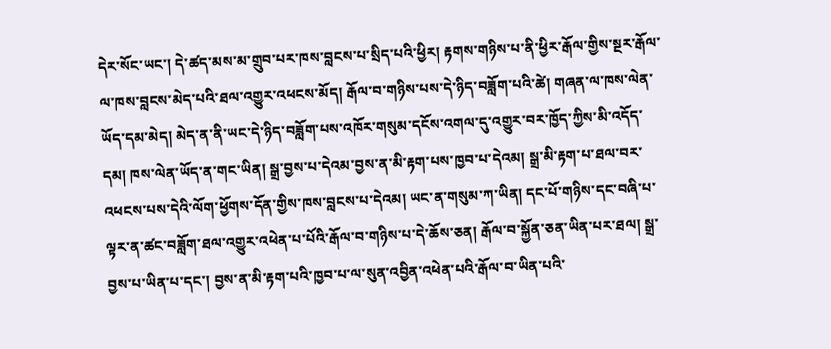དེར་སོང་ཡང་། དེ་ཚད་མས་མ་གྲུབ་པར་ཁས་བླངས་པ་སྲིད་པའི་ཕྱིར། རྟགས་གཉིས་པ་ནི་ཕྱིར་རྒོལ་གྱིས་སྔར་རྒོལ་ལ་ཁས་བླངས་མེད་པའི་ཐལ་འགྱུར་འཕངས་མོད། རྒོལ་བ་གཉིས་པས་དེ་ཉིད་བཟློག་པའི་ཚེ། གཞན་ལ་ཁས་ལེན་ཡོད་དམ་མེད། མེད་ན་ནི་ཡང་དེ་ཉིད་བཟློག་པས་འཁོར་གསུམ་དངོས་འགལ་དུ་འགྱུར་བར་ཁྱོད་ཀྱིས་མི་འདོད་དམ། ཁས་ལེན་ཡོད་ན་གང་ཡིན། སྒྲ་བྱས་པ་དེའམ་བྱས་ན་མི་རྟག་པས་ཁྱབ་པ་དེའམ། སྒྲ་མི་རྟག་པ་ཐལ་བར་འཕངས་པས་དེའི་ལོག་ཕྱོགས་དོན་གྱིས་ཁས་བླངས་པ་དེའམ། ཡང་ན་གསུམ་ཀ་ཡིན། དང་པོ་གཉིས་དང་བཞི་པ་ལྟར་ན་ཚང་བཟློག་ཐལ་འགྱུར་འཕེན་པ་པོའི་རྒོལ་བ་གཉིས་པ་དེ་ཆོས་ཅན། རྒོལ་བ་སྐྱོན་ཅན་ཡིན་པར་ཐལ། སྒྲ་བྱས་པ་ཡིན་པ་དང་། བྱས་ན་མི་རྟག་པའི་ཁྱབ་པ་ལ་སུན་འབྱིན་འཕེན་པའི་རྒོལ་བ་ཡིན་པའི་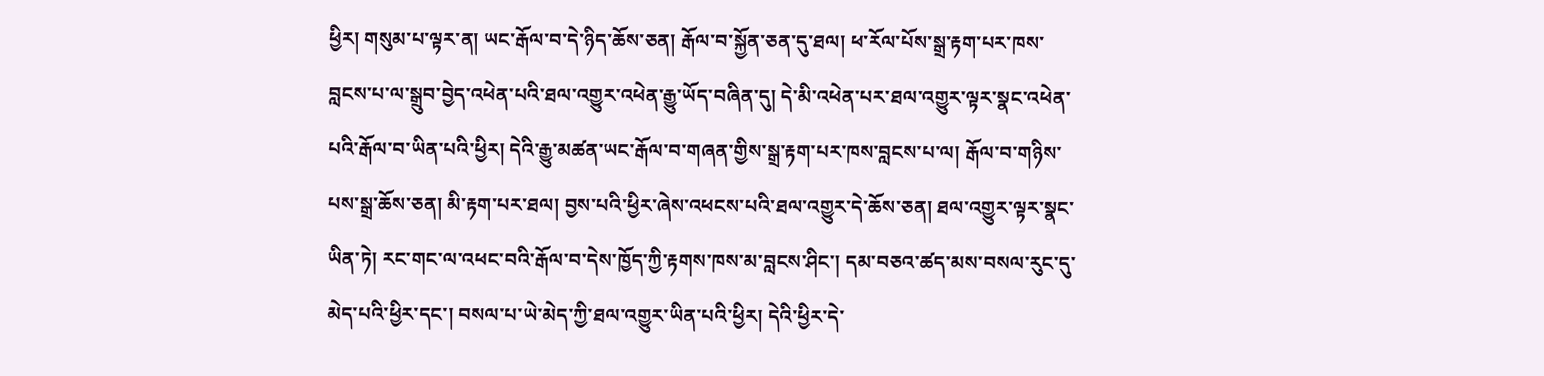ཕྱིར། གསུམ་པ་ལྟར་ན། ཡང་རྒོལ་བ་དེ་ཉིད་ཆོས་ཅན། རྒོལ་བ་སྐྱོན་ཅན་དུ་ཐལ། ཕ་རོལ་པོས་སྒྲ་རྟག་པར་ཁས་བླངས་པ་ལ་སྒྲུབ་བྱེད་འཕེན་པའི་ཐལ་འགྱུར་འཕེན་རྒྱུ་ཡོད་བཞིན་དུ། དེ་མི་འཕེན་པར་ཐལ་འགྱུར་ལྟར་སྣང་འཕེན་པའི་རྒོལ་བ་ཡིན་པའི་ཕྱིར། དེའི་རྒྱུ་མཚན་ཡང་རྒོལ་བ་གཞན་གྱིས་སྒྲ་རྟག་པར་ཁས་བླངས་པ་ལ། རྒོལ་བ་གཉིས་པས་སྒྲ་ཆོས་ཅན། མི་རྟག་པར་ཐལ། བྱས་པའི་ཕྱིར་ཞེས་འཕངས་པའི་ཐལ་འགྱུར་དེ་ཆོས་ཅན། ཐལ་འགྱུར་ལྟར་སྣང་ཡིན་ཏེ། རང་གང་ལ་འཕང་བའི་རྒོལ་བ་དེས་ཁྱོད་ཀྱི་རྟགས་ཁས་མ་བླངས་ཤིང་། དམ་བཅའ་ཚད་མས་བསལ་རུང་དུ་མེད་པའི་ཕྱིར་དང་། བསལ་པ་ཡེ་མེད་ཀྱི་ཐལ་འགྱུར་ཡིན་པའི་ཕྱིར། དེའི་ཕྱིར་དེ་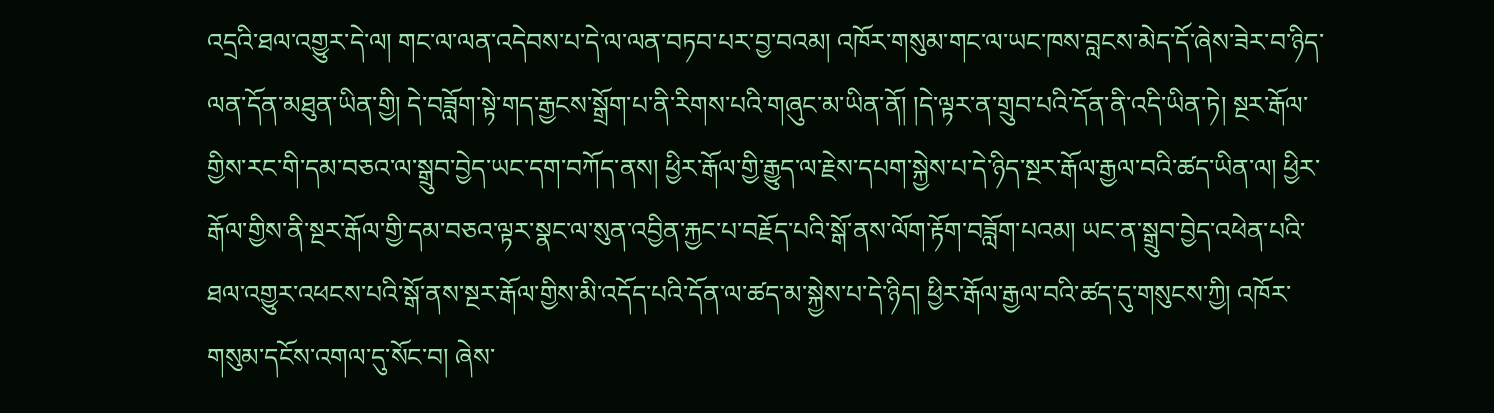འདྲའི་ཐལ་འགྱུར་དེ་ལ། གང་ལ་ལན་འདེབས་པ་དེ་ལ་ལན་བཏབ་པར་བྱ་བའམ། འཁོར་གསུམ་གང་ལ་ཡང་ཁས་བླངས་མེད་དོ་ཞེས་ཟེར་བ་ཉིད་ལན་དོན་མཐུན་ཡིན་གྱི། དེ་བཟློག་སྟེ་གད་རྒྱངས་སྒྲོག་པ་ནི་རིགས་པའི་གཞུང་མ་ཡིན་ནོ། །དེ་ལྟར་ན་གྲུབ་པའི་དོན་ནི་འདི་ཡིན་ཏེ། སྔར་རྒོལ་གྱིས་རང་གི་དམ་བཅའ་ལ་སྒྲུབ་བྱེད་ཡང་དག་བཀོད་ནས། ཕྱིར་རྒོལ་གྱི་རྒྱུད་ལ་རྗེས་དཔག་སྐྱེས་པ་དེ་ཉིད་སྔར་རྒོལ་རྒྱལ་བའི་ཚད་ཡིན་ལ། ཕྱིར་རྒོལ་གྱིས་ནི་སྔར་རྒོལ་གྱི་དམ་བཅའ་ལྟར་སྣང་ལ་སུན་འབྱིན་རྐྱང་པ་བརྗོད་པའི་སྒོ་ནས་ལོག་རྟོག་བཟློག་པའམ། ཡང་ན་སྒྲུབ་བྱེད་འཕེན་པའི་ཐལ་འགྱུར་འཕངས་པའི་སྒོ་ནས་སྔར་རྒོལ་གྱིས་མི་འདོད་པའི་དོན་ལ་ཚད་མ་སྐྱེས་པ་དེ་ཉིད། ཕྱིར་རྒོལ་རྒྱལ་བའི་ཚད་དུ་གསུངས་ཀྱི། འཁོར་གསུམ་དངོས་འགལ་དུ་སོང་བ། ཞེས་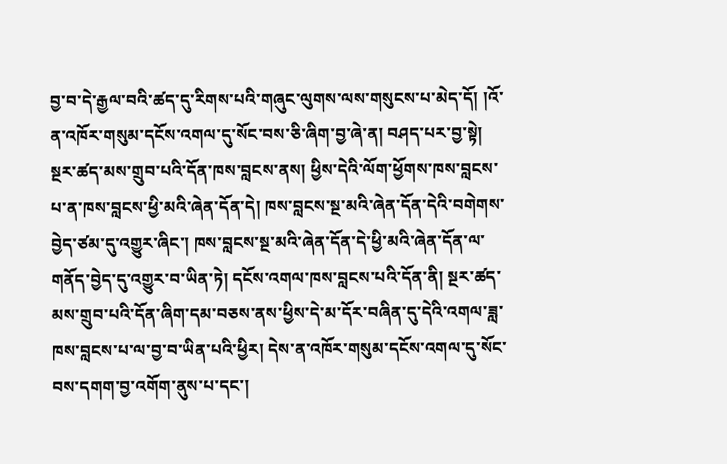བྱ་བ་དེ་རྒྱལ་བའི་ཚད་དུ་རིགས་པའི་གཞུང་ལུགས་ལས་གསུངས་པ་མེད་དོ། །འོ་ན་འཁོར་གསུམ་དངོས་འགལ་དུ་སོང་བས་ཅི་ཞིག་བྱ་ཞེ་ན། བཤད་པར་བྱ་སྟེ། སྔར་ཚད་མས་གྲུབ་པའི་དོན་ཁས་བླངས་ནས། ཕྱིས་དེའི་ལོག་ཕྱོགས་ཁས་བླངས་པ་ན་ཁས་བླངས་ཕྱི་མའི་ཞེན་དོན་དེ། ཁས་བླངས་སྔ་མའི་ཞེན་དོན་དེའི་བགེགས་བྱེད་ཙམ་དུ་འགྱུར་ཞིང་། ཁས་བླངས་སྔ་མའི་ཞེན་དོན་དེ་ཕྱི་མའི་ཞེན་དོན་ལ་གནོད་བྱེད་དུ་འགྱུར་བ་ཡིན་ཏེ། དངོས་འགལ་ཁས་བླངས་པའི་དོན་ནི། སྔར་ཚད་མས་གྲུབ་པའི་དོན་ཞིག་དམ་བཅས་ནས་ཕྱིས་དེ་མ་དོར་བཞིན་དུ་དེའི་འགལ་ཟླ་ཁས་བླངས་པ་ལ་བྱ་བ་ཡིན་པའི་ཕྱིར། དེས་ན་འཁོར་གསུམ་དངོས་འགལ་དུ་སོང་བས་དགག་བྱ་འགོག་ནུས་པ་དང་།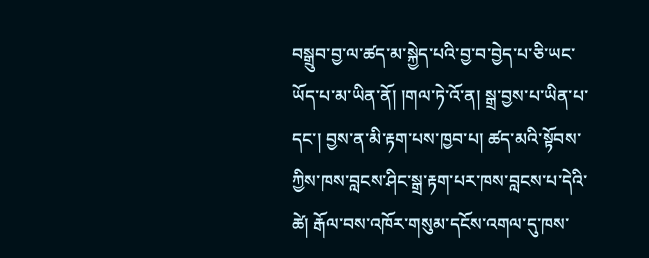བསྒྲུབ་བྱ་ལ་ཚད་མ་སྐྱེད་པའི་བྱ་བ་བྱེད་པ་ཅི་ཡང་ཡོད་པ་མ་ཡིན་ནོ། །གལ་ཏེ་འོ་ན། སྒྲ་བྱས་པ་ཡིན་པ་དང་། བྱས་ན་མི་རྟག་པས་ཁྱབ་པ། ཚད་མའི་སྟོབས་ཀྱིས་ཁས་བླངས་ཤིང་སྒྲ་རྟག་པར་ཁས་བླངས་པ་དེའི་ཚེ། རྒོལ་བས་འཁོར་གསུམ་དངོས་འགལ་དུ་ཁས་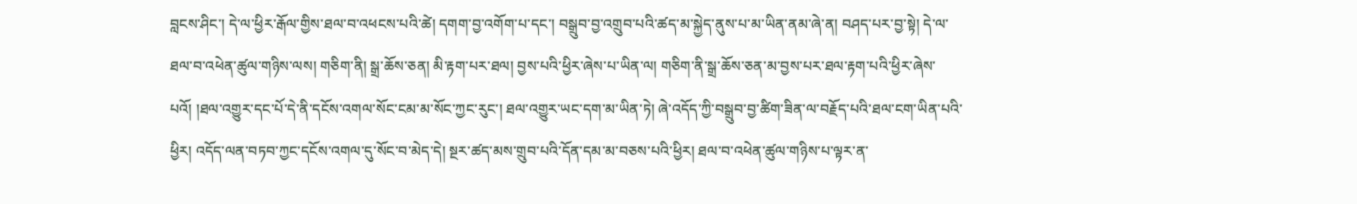བླངས་ཤིང་། དེ་ལ་ཕྱིར་རྒོལ་གྱིས་ཐལ་བ་འཕངས་པའི་ཚེ། དགག་བྱ་འགོག་པ་དང་། བསྒྲུབ་བྱ་འགྲུབ་པའི་ཚད་མ་སྐྱེད་ནུས་པ་མ་ཡིན་ནམ་ཞེ་ན། བཤད་པར་བྱ་སྟེ། དེ་ལ་ཐལ་བ་འཕེན་ཚུལ་གཉིས་ལས། གཅིག་ནི། སྒྲ་ཆོས་ཅན། མི་རྟག་པར་ཐལ། བྱས་པའི་ཕྱིར་ཞེས་པ་ཡིན་ལ། གཅིག་ནི་སྒྲ་ཆོས་ཅན་མ་བྱས་པར་ཐལ་རྟག་པའི་ཕྱིར་ཞེས་པའོ། །ཐལ་འགྱུར་དང་པོ་དེ་ནི་དངོས་འགལ་སོང་ངམ་མ་སོང་ཀྱང་རུང་། ཐལ་འགྱུར་ཡང་དག་མ་ཡིན་ཏེ། ཞེ་འདོད་ཀྱི་བསྒྲུབ་བྱ་ཚིག་ཟིན་ལ་བརྗོད་པའི་ཐལ་ངག་ཡིན་པའི་ཕྱིར། འདོད་ལན་བཏབ་ཀྱང་དངོས་འགལ་དུ་སོང་བ་མེད་དེ། སྔར་ཚད་མས་གྲུབ་པའི་དོན་དམ་མ་བཅས་པའི་ཕྱིར། ཐལ་བ་འཕེན་ཚུལ་གཉིས་པ་ལྟར་ན་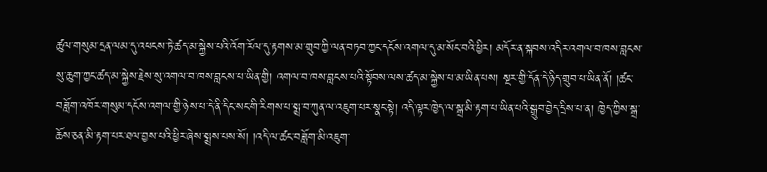ཚུལ་གསུམ་དྲན་ལམ་དུ་འཕངས་ཏེ་ཚད་མ་སྐྱེས་པའི་འོག་རོལ་དུ་རྟགས་མ་གྲུབ་ཀྱི་ལན་བཏབ་ཀྱང་དངོས་འགལ་དུ་མ་སོང་བའི་ཕྱིར། མདོར་ན་སྐབས་འདིར་འགལ་བ་ཁས་བླངས་སུ་ཆུག་ཀྱང་ཚད་མ་སྐྱེས་རྗེས་སུ་འགལ་བ་ཁས་བླངས་པ་ཡིན་གྱི། འགལ་བ་ཁས་བླངས་པའི་སྟོབས་ལས་ཚད་མ་སྐྱེས་པ་མ་ཡིན་པས། སྔར་གྱི་དོན་དེ་ཉིད་གྲུབ་པ་ཡིན་ནོ། །ཚང་བཟློག་འཁོར་གསུམ་དངོས་འགལ་གྱི་ཉེས་པ་དེ་ནི་དིང་སང་གི་རིགས་པ་སྨྲ་བ་ཀུན་ལ་འཇུག་པར་སྣང་སྟེ། འདི་ལྟར་ཁྱེད་ལ་སྒྲ་མི་རྟག་པ་ཡིན་པའི་སྒྲུབ་བྱེད་དྲིས་པ་ན། ཁྱེད་ཀྱིས་སྒྲ་ཆོས་ཅན་མི་རྟག་པར་ཐལ་བྱས་པའི་ཕྱིར་ཞེས་སྨྲས་པས་སོ། །འདི་ལ་ཚང་བཟློག་མི་འཇུག་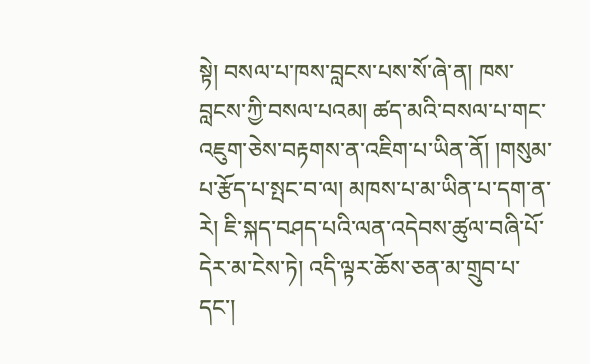སྟེ། བསལ་པ་ཁས་བླངས་པས་སོ་ཞེ་ན། ཁས་བླངས་ཀྱི་བསལ་པའམ། ཚད་མའི་བསལ་པ་གང་འཇུག་ཅེས་བརྟགས་ན་འཇིག་པ་ཡིན་ནོ། །གསུམ་པ་རྩོད་པ་སྤང་བ་ལ། མཁས་པ་མ་ཡིན་པ་དག་ན་རེ། ཇི་སྐད་བཤད་པའི་ལན་འདེབས་ཚུལ་བཞི་པོ་དེར་མ་ངེས་ཏེ། འདི་ལྟར་ཆོས་ཅན་མ་གྲུབ་པ་དང་།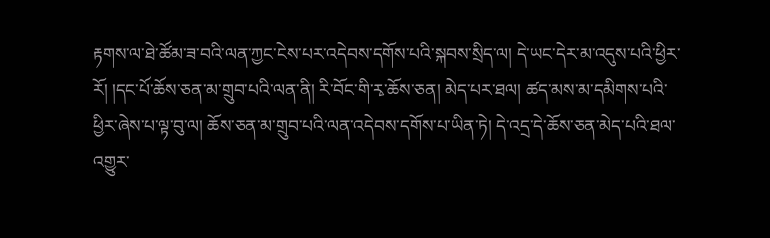རྟགས་ལ་ཐེ་ཚོམ་ཟ་བའི་ལན་ཀྱང་ངེས་པར་འདེབས་དགོས་པའི་སྐབས་སྲིད་ལ། དེ་ཡང་དེར་མ་འདུས་པའི་ཕྱིར་རོ། །དང་པོ་ཆོས་ཅན་མ་གྲུབ་པའི་ལན་ནི། རི་བོང་གི་རྭ་ཆོས་ཅན། མེད་པར་ཐལ། ཚད་མས་མ་དམིགས་པའི་ཕྱིར་ཞེས་པ་ལྟ་བུ་ལ། ཆོས་ཅན་མ་གྲུབ་པའི་ལན་འདེབས་དགོས་པ་ཡིན་ཏེ། དེ་འདྲ་དེ་ཆོས་ཅན་མེད་པའི་ཐལ་འགྱུར་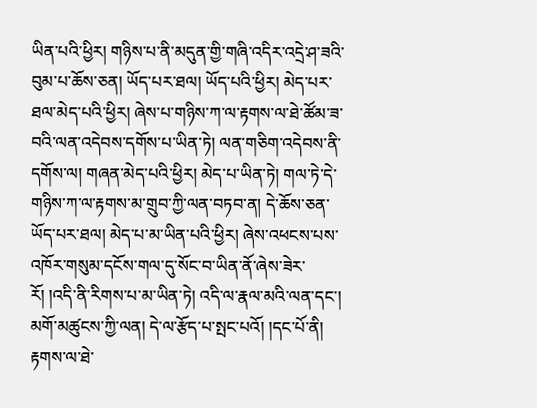ཡིན་པའི་ཕྱིར། གཉིས་པ་ནི་མདུན་གྱི་གཞི་འདིར་འདྲེ་ཤ་ཟའི་བུམ་པ་ཆོས་ཅན། ཡོད་པར་ཐལ། ཡོད་པའི་ཕྱིར། མེད་པར་ཐལ་མེད་པའི་ཕྱིར། ཞེས་པ་གཉིས་ཀ་ལ་རྟགས་ལ་ཐེ་ཚོམ་ཟ་བའི་ལན་འདེབས་དགོས་པ་ཡིན་ཏེ། ལན་གཅིག་འདེབས་ནི་དགོས་ལ། གཞན་མེད་པའི་ཕྱིར། མེད་པ་ཡིན་ཏེ། གལ་ཏེ་དེ་གཉིས་ཀ་ལ་རྟགས་མ་གྲུབ་ཀྱི་ལན་བཏབ་ན། དེ་ཆོས་ཅན་ཡོད་པར་ཐལ། མེད་པ་མ་ཡིན་པའི་ཕྱིར། ཞེས་འཕངས་པས་འཁོར་གསུམ་དངོས་གལ་དུ་སོང་བ་ཡིན་ནོ་ཞེས་ཟེར་རོ། །འདི་ནི་རིགས་པ་མ་ཡིན་ཏེ། འདི་ལ་རྣལ་མའི་ལན་དང་། མགོ་མཚུངས་ཀྱི་ལན། དེ་ལ་རྩོད་པ་སྤང་པའོ། །དང་པོ་ནི། རྟགས་ལ་ཐེ་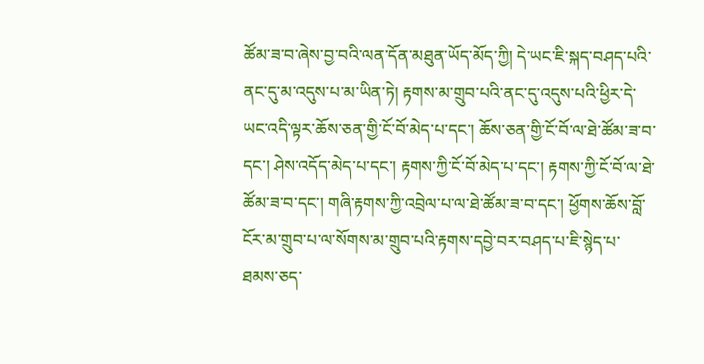ཚོམ་ཟ་བ་ཞེས་བྱ་བའི་ལན་དོན་མཐུན་ཡོད་མོད་ཀྱི། དེ་ཡང་ཇི་སྐད་བཤད་པའི་ནང་དུ་མ་འདུས་པ་མ་ཡིན་ཏེ། རྟགས་མ་གྲུབ་པའི་ནང་དུ་འདུས་པའི་ཕྱིར་དེ་ཡང་འདི་ལྟར་ཆོས་ཅན་གྱི་ངོ་བོ་མེད་པ་དང་། ཆོས་ཅན་གྱི་ངོ་བོ་ལ་ཐེ་ཚོམ་ཟ་བ་དང་། ཤེས་འདོད་མེད་པ་དང་། རྟགས་ཀྱི་ངོ་བོ་མེད་པ་དང་། རྟགས་ཀྱི་ངོ་བོ་ལ་ཐེ་ཚོམ་ཟ་བ་དང་། གཞི་རྟགས་ཀྱི་འབྲེལ་པ་ལ་ཐེ་ཚོམ་ཟ་བ་དང་། ཕྱོགས་ཆོས་བློ་ངོར་མ་གྲུབ་པ་ལ་སོགས་མ་གྲུབ་པའི་རྟགས་དབྱེ་བར་བཤད་པ་ཇི་སྙེད་པ་ཐམས་ཅད་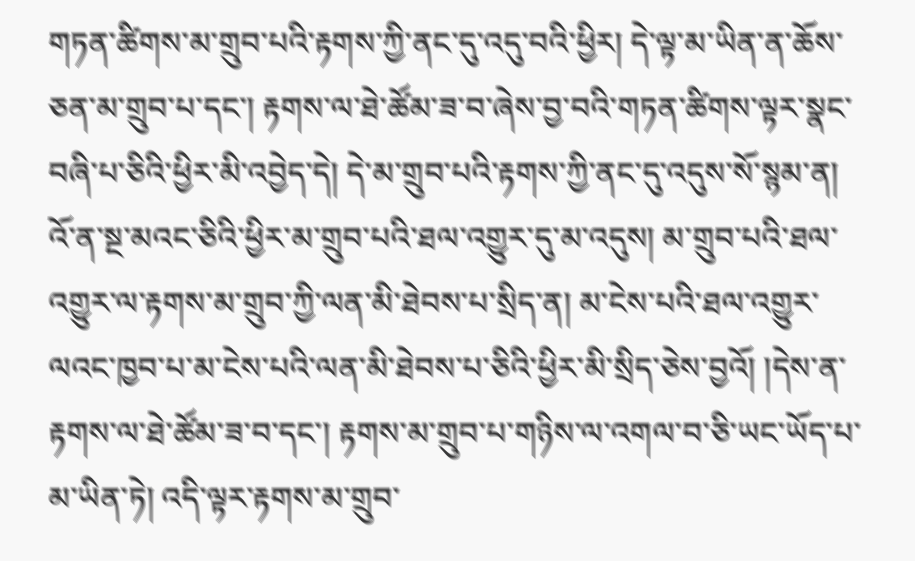གཏན་ཚིགས་མ་གྲུབ་པའི་རྟགས་ཀྱི་ནང་དུ་འདུ་བའི་ཕྱིར། དེ་ལྟ་མ་ཡིན་ན་ཆོས་ཅན་མ་གྲུབ་པ་དང་། རྟགས་ལ་ཐེ་ཚོམ་ཟ་བ་ཞེས་བྱ་བའི་གཏན་ཚིགས་ལྟར་སྣང་བཞི་པ་ཅིའི་ཕྱིར་མི་འབྱེད་དེ། དེ་མ་གྲུབ་པའི་རྟགས་ཀྱི་ནང་དུ་འདུས་སོ་སྙམ་ན། འོ་ན་སྔ་མའང་ཅིའི་ཕྱིར་མ་གྲུབ་པའི་ཐལ་འགྱུར་དུ་མ་འདུས། མ་གྲུབ་པའི་ཐལ་འགྱུར་ལ་རྟགས་མ་གྲུབ་ཀྱི་ལན་མི་ཐེབས་པ་སྲིད་ན། མ་ངེས་པའི་ཐལ་འགྱུར་ལའང་ཁྱབ་པ་མ་ངེས་པའི་ལན་མི་ཐེབས་པ་ཅིའི་ཕྱིར་མི་སྲིད་ཅེས་བྱའོ། །དེས་ན་རྟགས་ལ་ཐེ་ཚོམ་ཟ་བ་དང་། རྟགས་མ་གྲུབ་པ་གཉིས་ལ་འགལ་བ་ཅི་ཡང་ཡོད་པ་མ་ཡིན་ཏེ། འདི་ལྟར་རྟགས་མ་གྲུབ་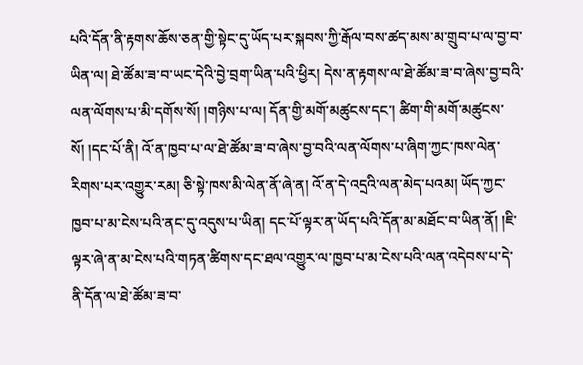པའི་དོན་ནི་རྟགས་ཆོས་ཅན་གྱི་སྟེང་དུ་ཡོད་པར་སྐབས་ཀྱི་རྒོལ་བས་ཚད་མས་མ་གྲུབ་པ་ལ་བྱ་བ་ཡིན་ལ། ཐེ་ཚོམ་ཟ་བ་ཡང་དེའི་བྱེ་བྲག་ཡིན་པའི་ཕྱིར། དེས་ན་རྟགས་ལ་ཐེ་ཚོམ་ཟ་བ་ཞེས་བྱ་བའི་ལན་ལོགས་པ་མི་དགོས་སོ། །གཉིས་པ་ལ། དོན་གྱི་མགོ་མཚུངས་དང་། ཚིག་གི་མགོ་མཚུངས་སོ། །དང་པོ་ནི། འོ་ན་ཁྱབ་པ་ལ་ཐེ་ཚོམ་ཟ་བ་ཞེས་བྱ་བའི་ལན་ལོགས་པ་ཞིག་ཀྱང་ཁས་ལེན་རིགས་པར་འགྱུར་རམ། ཅི་སྟེ་ཁས་མི་ལེན་ནོ་ཞེ་ན། འོ་ན་དེ་འདྲའི་ལན་མེད་པའམ། ཡོད་ཀྱང་ཁྱབ་པ་མ་ངེས་པའི་ནང་དུ་འདུས་པ་ཡིན། དང་པོ་ལྟར་ན་ཡོད་པའི་དོན་མ་མཐོང་བ་ཡིན་ནོ། །ཇི་ལྟར་ཞེ་ན་མ་ངེས་པའི་གཏན་ཚིགས་དང་ཐལ་འགྱུར་ལ་ཁྱབ་པ་མ་ངེས་པའི་ལན་འདེབས་པ་དེ་ནི་དོན་ལ་ཐེ་ཚོམ་ཟ་བ་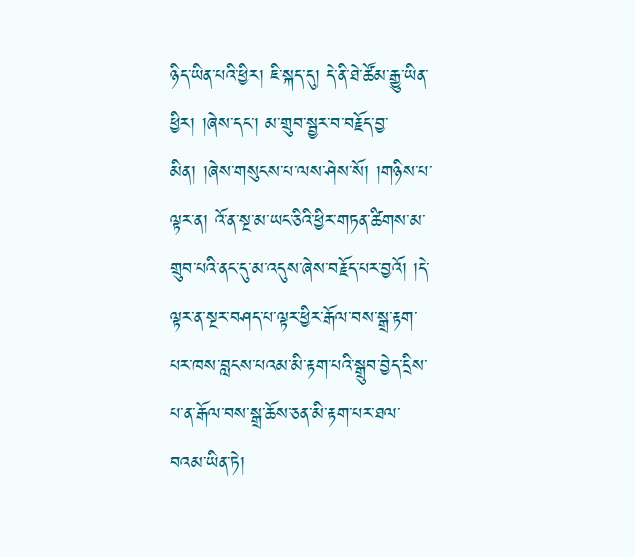ཉིད་ཡིན་པའི་ཕྱིར། ཇི་སྐད་དུ། དེ་ནི་ཐེ་ཚོམ་རྒྱུ་ཡིན་ཕྱིར། །ཞེས་དང་། མ་གྲུབ་སྦྱར་བ་བརྗོད་བྱ་མིན། །ཞེས་གསུངས་པ་ལས་ཤེས་སོ། །གཉིས་པ་ལྟར་ན། འོ་ན་སྔ་མ་ཡང་ཅིའི་ཕྱིར་གཏན་ཚིགས་མ་གྲུབ་པའི་ནང་དུ་མ་འདུས་ཞེས་བརྗོད་པར་བྱའོ། །དེ་ལྟར་ན་སྔར་བཤད་པ་ལྟར་ཕྱིར་རྒོལ་བས་སྒྲ་རྟག་པར་ཁས་བླངས་པའམ་མི་རྟག་པའི་སྒྲུབ་བྱེད་དྲིས་པ་ན་རྒོལ་བས་སྒྲ་ཆོས་ཅན་མི་རྟག་པར་ཐལ་བའམ་ཡིན་ཏེ།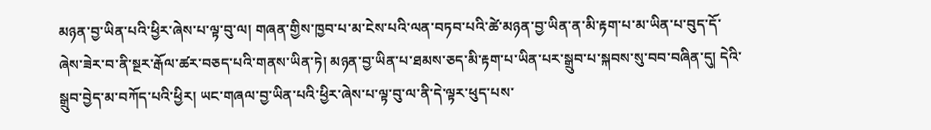མཉན་བྱ་ཡིན་པའི་ཕྱིར་ཞེས་པ་ལྟ་བུ་ལ། གཞན་གྱིས་ཁྱབ་པ་མ་ངེས་པའི་ལན་བཏབ་པའི་ཚེ་མཉན་བྱ་ཡིན་ན་མི་རྟག་པ་མ་ཡིན་པ་བུད་དོ་ཞེས་ཟེར་བ་ནི་སྔར་རྒོལ་ཚར་བཅད་པའི་གནས་ཡིན་ཏེ། མཉན་བྱ་ཡིན་པ་ཐམས་ཅད་མི་རྟག་པ་ཡིན་པར་སྒྲུབ་པ་སྐབས་སུ་བབ་བཞིན་དུ། དེའི་སྒྲུབ་བྱེད་མ་བཀོད་པའི་ཕྱིར། ཡང་གཞལ་བྱ་ཡིན་པའི་ཕྱིར་ཞེས་པ་ལྟ་བུ་ལ་ནི་དེ་ལྟར་ཕུད་པས་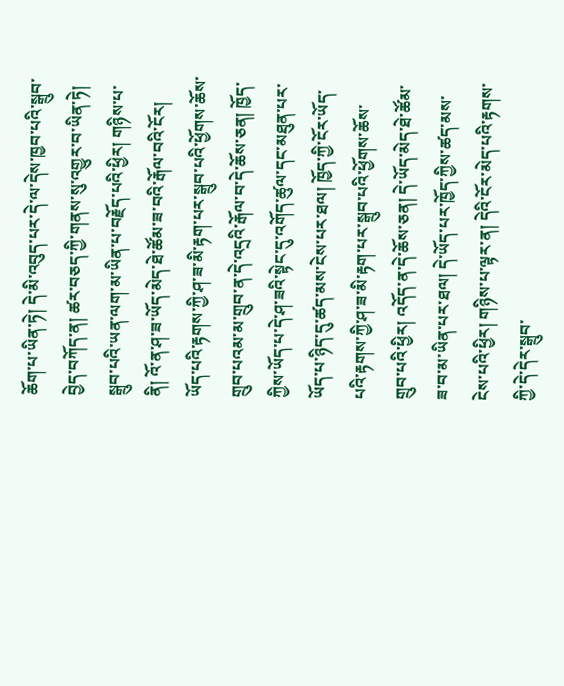ཆོག་པ་ཡིན་ཏེ། དེ་མི་འབུད་པར་དེ་ལ་དེས་ཁྱབ་པའི་སྒྲུབ་བྱེད་བཀོད་ན། ཚར་བཅད་ཀྱི་གནས་སུ་འགྱུར་བ་ཡིན་ཏེ། སྒྲུབ་པའི་ཡན་ལག་མ་ཡིན་པ་བརྗོད་པའི་ཕྱིར། གཉིས་པ་ནི། འོ་ན་ཤ་ཟ་ཡོད་མེད་ཐེ་ཚོམ་ཟ་བའི་རྒོལ་བའི་ངོར། ཡོད་པའི་རྟགས་ཀྱི་ཤ་ཟ་མི་རྟག་པར་སྒྲུབ་པའི་ཕྱོགས་ཆོས་གྲུབ་པའམ་མ་གྲུབ་ན་དེ་འདྲའི་རྒོལ་བ་དེ་ཆོས་ཅན། ཁྱོད་ཀྱིས་ཡོད་པ་དེ་ཤ་ཟའི་སྟེང་དུ་འགོད་ཚུལ་དང་མཐུན་པར་ཡོད་པ་ཉིད་དུ་ཚད་མས་ངེས་པར་ཐལ། ཁྱོད་ཀྱི་ངོར་ཡོད་པའི་རྟགས་ཀྱི་ཤ་ཟ་མི་རྟག་པར་སྒྲུབ་པའི་ཕྱོགས་ཆོས་གྲུབ་པའི་ཕྱིར། འདོད་ན་དེ་ཆོས་ཅན། དེ་ཡོད་མེད་ཐེ་ཚོམ་ཟ་བ་མ་ཡིན་པར་ཐལ། དེ་ཡོད་པར་ཁྱོད་ཀྱིས་ཚད་མས་ངེས་པའི་ཕྱིར། གཉིས་པ་ལྟར་ན། དེའི་ངོར་མེད་པའི་རྟགས་ཀྱི་དེ་དེར་སྒྲུབ་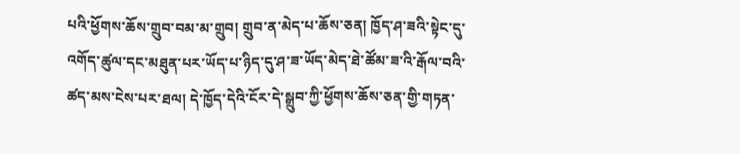པའི་ཕྱོགས་ཆོས་གྲུབ་བམ་མ་གྲུབ། གྲུབ་ན་མེད་པ་ཆོས་ཅན། ཁྱོད་ཤ་ཟའི་སྟེང་དུ་འགོད་ཚུལ་དང་མཐུན་པར་ཡོད་པ་ཉིད་དུ་ཤ་ཟ་ཡོད་མེད་ཐེ་ཚོམ་ཟ་འི་རྒོལ་བའི་ཚད་མས་ངེས་པར་ཐལ། དེ་ཁྱོད་དེའི་ངོར་དེ་སྒྲུབ་ཀྱི་ཕྱོགས་ཆོས་ཅན་གྱི་གཏན་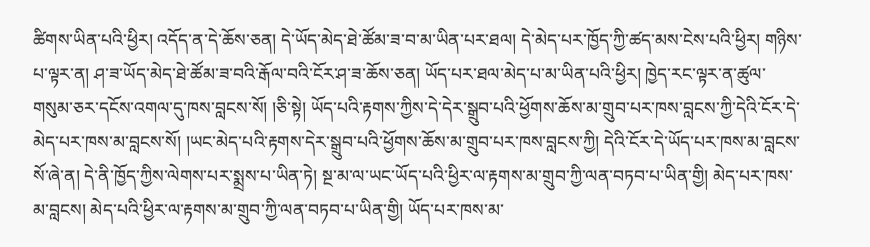ཚིགས་ཡིན་པའི་ཕྱིར། འདོད་ན་དེ་ཆོས་ཅན། དེ་ཡོད་མེད་ཐེ་ཚོམ་ཟ་བ་མ་ཡིན་པར་ཐལ། དེ་མེད་པར་ཁྱོད་ཀྱི་ཚད་མས་ངེས་པའི་ཕྱིར། གཉིས་པ་ལྟར་ན། ཤ་ཟ་ཡོད་མེད་ཐེ་ཚོམ་ཟ་བའི་རྒོལ་བའི་ངོར་ཤ་ཟ་ཆོས་ཅན། ཡོད་པར་ཐལ་མེད་པ་མ་ཡིན་པའི་ཕྱིར། ཁྱེད་རང་ལྟར་ན་ཚུལ་གསུམ་ཅར་དངོས་འགལ་དུ་ཁས་བླངས་སོ། །ཅི་སྟེ། ཡོད་པའི་རྟགས་ཀྱིས་དེ་དེར་སྒྲུབ་པའི་ཕྱོགས་ཆོས་མ་གྲུབ་པར་ཁས་བླངས་ཀྱི་དེའི་ངོར་དེ་མེད་པར་ཁས་མ་བླངས་སོ། །ཡང་མེད་པའི་རྟགས་དེར་སྒྲུབ་པའི་ཕྱོགས་ཆོས་མ་གྲུབ་པར་ཁས་བླངས་ཀྱི། དེའི་ངོར་དེ་ཡོད་པར་ཁས་མ་བླངས་སོ་ཞེ་ན། དེ་ནི་ཁྱོད་ཀྱིས་ལེགས་པར་སྨྲས་པ་ཡིན་ཏེ། སྔ་མ་ལ་ཡང་ཡོད་པའི་ཕྱིར་ལ་རྟགས་མ་གྲུབ་ཀྱི་ལན་བཏབ་པ་ཡིན་གྱི། མེད་པར་ཁས་མ་བླངས། མེད་པའི་ཕྱིར་ལ་རྟགས་མ་གྲུབ་ཀྱི་ལན་བཏབ་པ་ཡིན་གྱི། ཡོད་པར་ཁས་མ་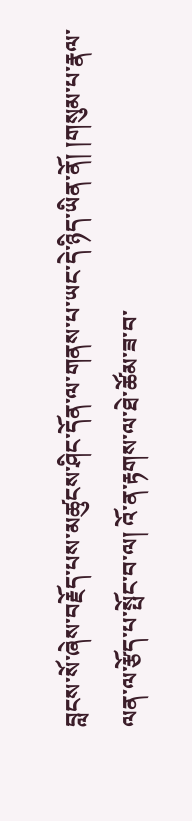བླངས་སོ་ཞེས་བརྗོད་པས་མཚུངས་ཤིང་དོན་ལ་གནས་པ་ཡང་དེ་ཉིད་ཡིན་ནོ། །གསུམ་པ་རྣལ་ལན་ལ་རྩོད་པ་སྤོང་བ་ལ། འོ་ན་རྟགས་ལ་ཐེ་ཚོམ་ཟ་བ་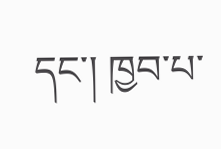དང་། ཁྱབ་པ་